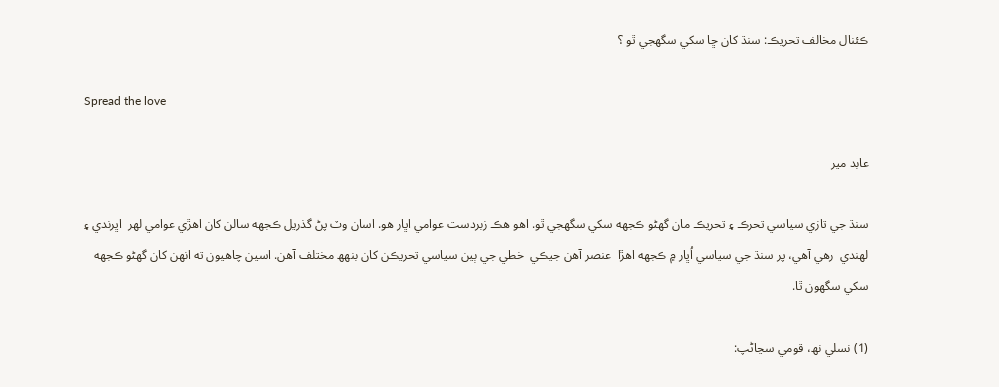ڪئنال مخالف تحريڪ: سنڌ کان ڇا سکي سگھجي ٿو ؟

Spread the love

عابد مير

سنڌ جي تازي سياسي تحرڪ ۽ تحريڪ مان گهڻو ڪجهه سکي سگهجي ٿو. اهو هڪ زبردست عوامي اڀار هو. اسان وٽ پڻ گذريل ڪجهه سالن کان اهڙي عوامي لهر  اڀرندي ۽ لھندي  رهي آهي، پر سنڌ جي سياسي اُڀار ۾ ڪجهه اهڙا  عنصر آهن جيڪي  خطي جي ٻين سياسي تحريڪن کان بنھھ مختلف آهن. اسين چاهيون ته انهن کان گهڻو ڪجهه سکي سگهون ٿا.

(1) نسلي نھ، قومي سڃاڻپ: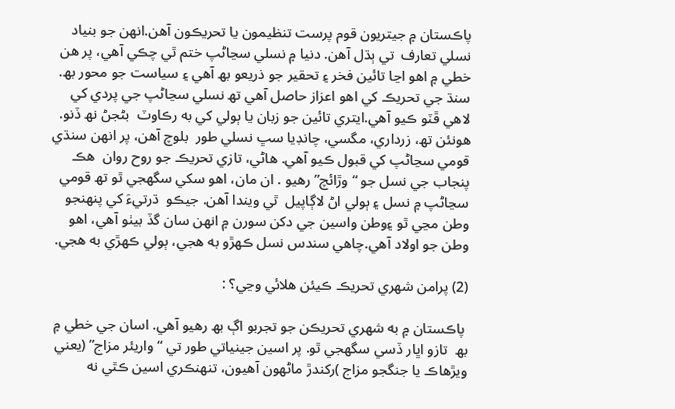پاڪستان ۾ جيتريون قوم پرست تنظيمون يا تحريڪون آھن.انھن جو بنياد نسلي تعارف  تي ٻڌل آهن. دنيا ۾ نسلي سڃاڻپ ختم ٿي چڪي آهي، پر هن خطي ۾ اهو اڃا تائين فخر ۽ تحقير جو ذريعو بھ آھي ۽ سياست جو محور بھ. سنڌ جي تحريڪ کي اھو اعزاز حاصل آھي تھ نسلي سڃاڻپ جي پردي کي لاھي ڦٽو ڪيو آھي.ايتري تائين جو زبان يا ٻولي کي به رڪاوٽ  بڻجڻ نھ ڏنو. ھونئن تھ، زرداري، مگسي، چانڊيا سڀ نسلي طور  بلوچ آهن، پر انهن سنڌي قومي سڃاڻپ کي قبول ڪيو آهي. هاڻي، تازي تحريڪ جو روح روان  هڪ پنجاب جي نسل جو “وڙائچ” رهيو . ان مان، اھو سکي سگهجي ٿو تھ قومي سڃاڻپ ۾ نسل ۽ ٻولي اڻ لاڳاپيل  ٿي ويندا آهن. جيڪو  ڌرتيءَ کي پنهنجو وطن مڃي ٿو ۽وطن واسين جي دکن سورن ۾ انھن سان گڏ بيٺو آهي، اهو وطن جو اولاد آهي.چاھي سندس نسل ڪهڙو به هجي، ٻولي ڪهڙي به هجي.

(2) پرامن شهري تحريڪ ڪيئن هلائي وڃي؟ :

 پاڪستان ۾ به شهري تحريڪن جو تجربو اڳ بھ رهيو آهي. اسان جي خطي ۾ بھ  تازو اڀار ڏسي سگهجي ٿو. پر اسين جينياتي طور تي “واريئر مزاج” (يعني ويڙھاڪ يا جنگجو مزاج )رکندڙ ماڻهون آهيون، تنهنڪري اسين ڪٿي نه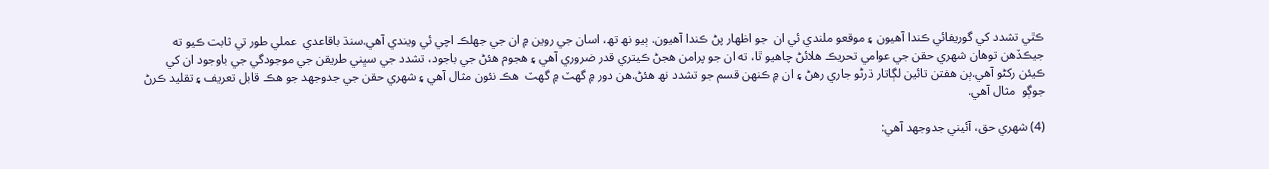ڪٿي تشدد کي گوريفائي ڪندا آھيون ۽ موقعو ملندي ئي ان  جو اظهار پڻ ڪندا آھيون. ٻيو نھ تھ، اسان جي روين ۾ ان جي جھلڪ اچي ئي ويندي آھي.سنڌ باقاعدي  عملي طور تي ثابت ڪيو ته جيڪڏهن توهان شهري حقن جي عوامي تحريڪ هلائڻ چاهيو ٿا، ته ان جو پرامن هجڻ ڪيتري قدر ضروري آهي ۽ هجوم ھئڻ جي باجود، تشدد جي سڀني طريقن جي موجودگي جي باوجود ان کي ڪيئن رکڻو آھي.ٻن ھفتن تائين لڳاتار ڌرڻو جاري رھڻ ۽ ان ۾ ڪنھن قسم جو تشدد نھ ھئڻ.ھن دور ۾ گهٽ ۾ گهٽ  هڪ نئون مثال آهي ۽ شهري حقن جي جدوجهد جو هڪ قابل تعريف ۽ تقليد ڪرڻ جوڳو  مثال آهي.

(4) شهري حق، آئيني جدوجهد آهي: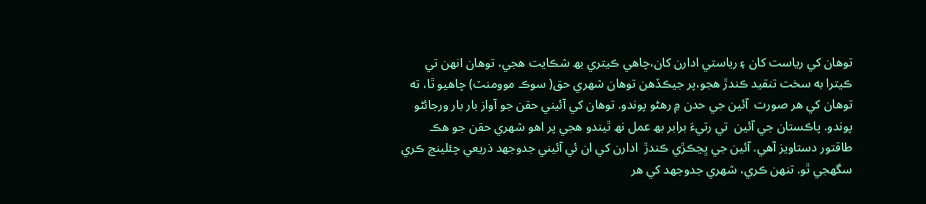توهان کي رياست کان ۽ رياستي ادارن کان،چاھي ڪيتري بھ شڪايت ھجي، توهان انهن تي ڪيترا به سخت تنقيد ڪندڙ ھجو،پر جيڪڏهن توهان شهري حق( سوڪ موومنٽ) چاهيو ٿا، ته توهان کي ھر صورت  آئين جي حدن ۾ رهڻو پوندو. توهان کي آئيني حقن جو آواز بار بار ورجائڻو  پوندو. پاڪستان جي آئين  تي رتيءَ برابر بھ عمل نھ ٿيندو ھجي پر اھو شهري حقن جو هڪ طاقتور دستاويز آهي. آئين جي ڀڃڪڙي ڪندڙ  ادارن کي ان ئي آئيني جدوجھد ذريعي چئلينج ڪري سگهجي ٿو. تنهن ڪري، شهري جدوجهد کي ھر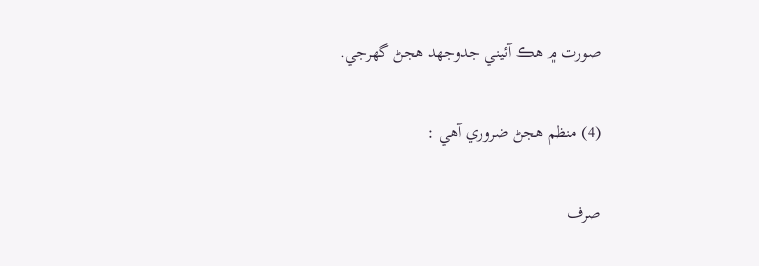صورت ۾ هڪ آئيني جدوجهد هجڻ گهرجي.

(4) منظم ھجڻ ضروري آهي :

صرف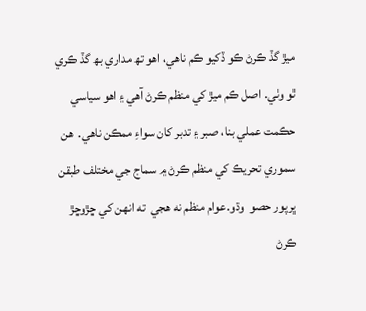ميڙ گڏ ڪرڻ ڪو ڏکيو ڪم ناهي، اھو تھ مداري بھ گڏ ڪري ٿو وٺي. اصل ڪم ميڙ کي منظم ڪرڻ آهي ۽ اهو سياسي حڪمت عملي بنا، صبر ۽ تدبر کان سواءِ ممڪن ناهي.  ھن سموري تحريڪ کي منظم ڪرڻ ۾ سماج جي مختلف طبقن ڀرپور حصو  وڌو.عوام منظم نه ھجي  ته انهن کي ڇڙوڇڙ ڪرڻ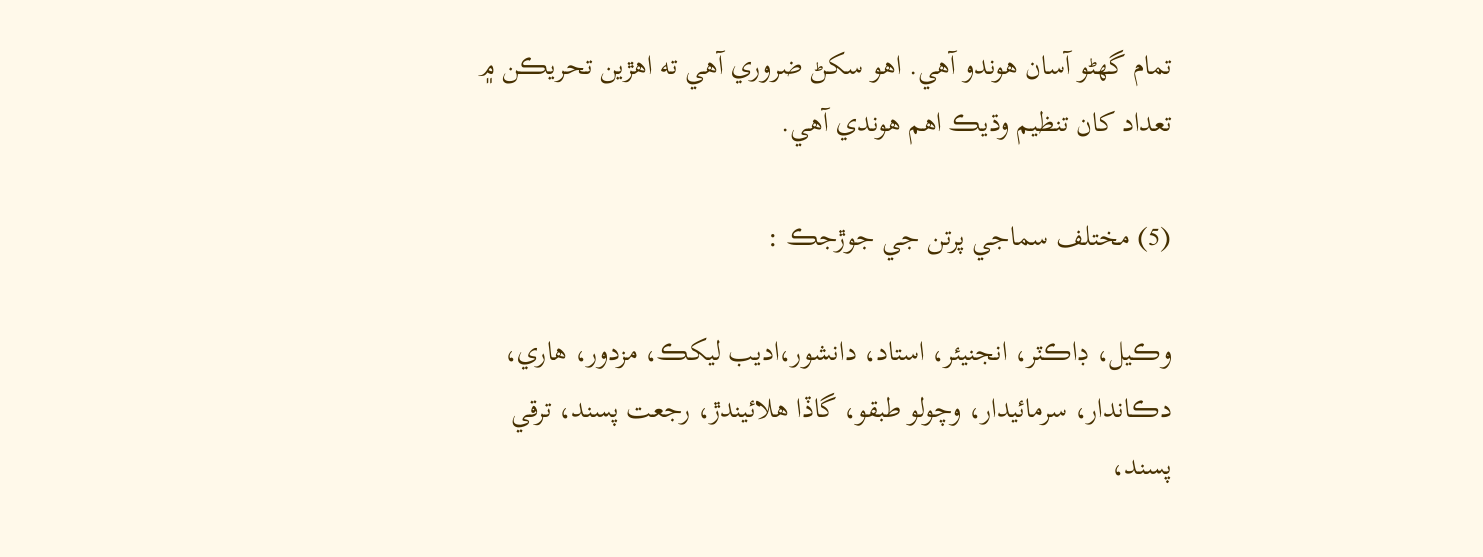تمام گھڻو آسان ھوندو آهي. اهو سکڻ ضروري آهي ته اهڙين تحريڪن ۾  تعداد کان تنظيم وڌيڪ اهم ھوندي آهي.

(5) مختلف سماجي پرتن جي جوڙجڪ :

وڪيل، ڊاڪٽر، انجنيئر، استاد، دانشور،اديب ليکڪ، مزدور، هاري، دڪاندار، سرمائيدار، وچولو طبقو، گاڏا هلائيندڙ، رجعت پسند، ترقي پسند،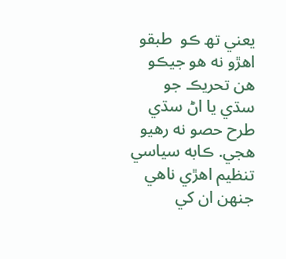يعني تھ ڪو  طبقو اهڙو نه هو جيڪو هن تحريڪ جو سڌي يا اڻ سڌي طرح حصو نه رھيو هجي. ڪابه سياسي تنظيم اهڙي ناهي جنھن ان کي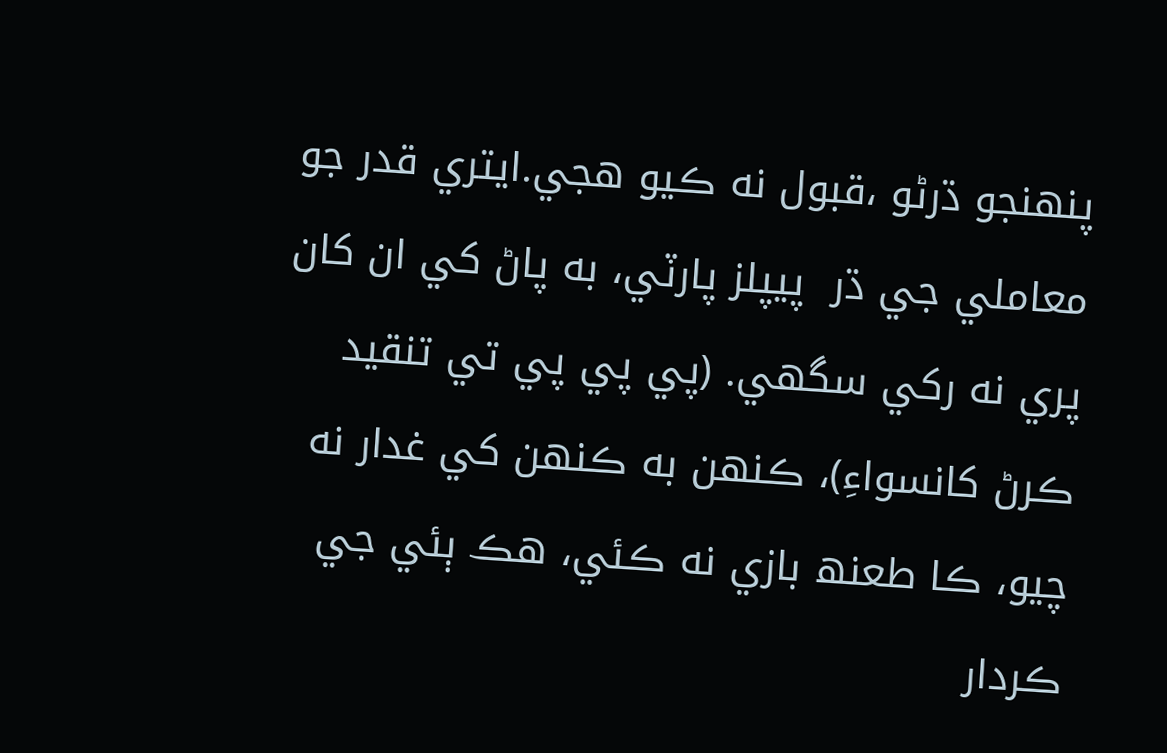پنھنجو ڌرڻو ،قبول نه ڪيو هجي.ايتري قدر جو معاملي جي ڌر  پيپلز پارٽي، به پاڻ کي ان کان پري نه رکي سگهي. (پي پي پي تي تنقيد ڪرڻ کانسواءِ)، ڪنهن به ڪنهن کي غدار نه چيو، ڪا طعنھ بازي نه ڪئي، هڪ ٻئي جي ڪردار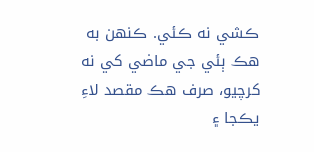ڪشي نه ڪئي. ڪنهن به هڪ ٻئي جي ماضي کي نه کرچيو، صرف هڪ مقصد لاءِ  يڪجا ۽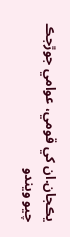يڪجان.ان کي قومي، عوامي جوڙجڪ  چيو ويندو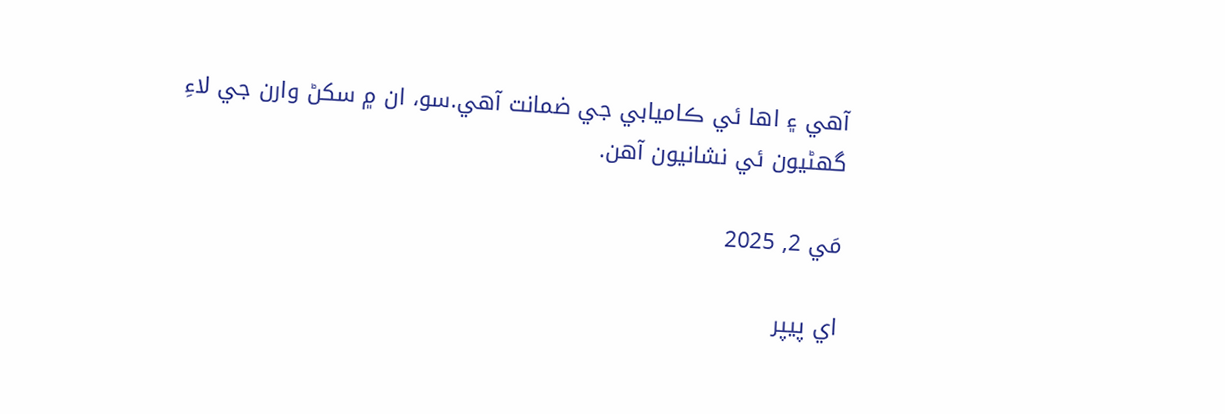آهي ۽ اھا ئي ڪاميابي جي ضمانت آهي.سو، ان ۾ سکڻ وارن جي لاءِ گھڻيون ئي نشانيون آهن.

مَي 2, 2025

اي پيپر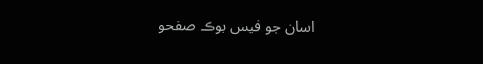اسان جو فيس بوڪ صفحو